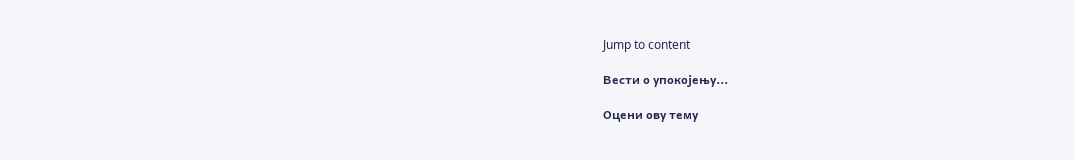Jump to content

Вести о упокојењу...

Оцени ову тему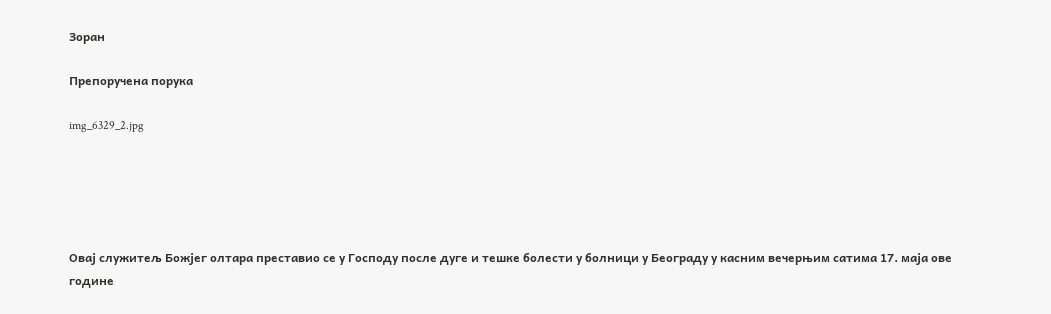Зоран

Препоручена порука

img_6329_2.jpg





Овај служитељ Божјег олтара преставио се у Господу после дуге и тешке болести у болници у Београду у касним вечерњим сатима 17. маја ове године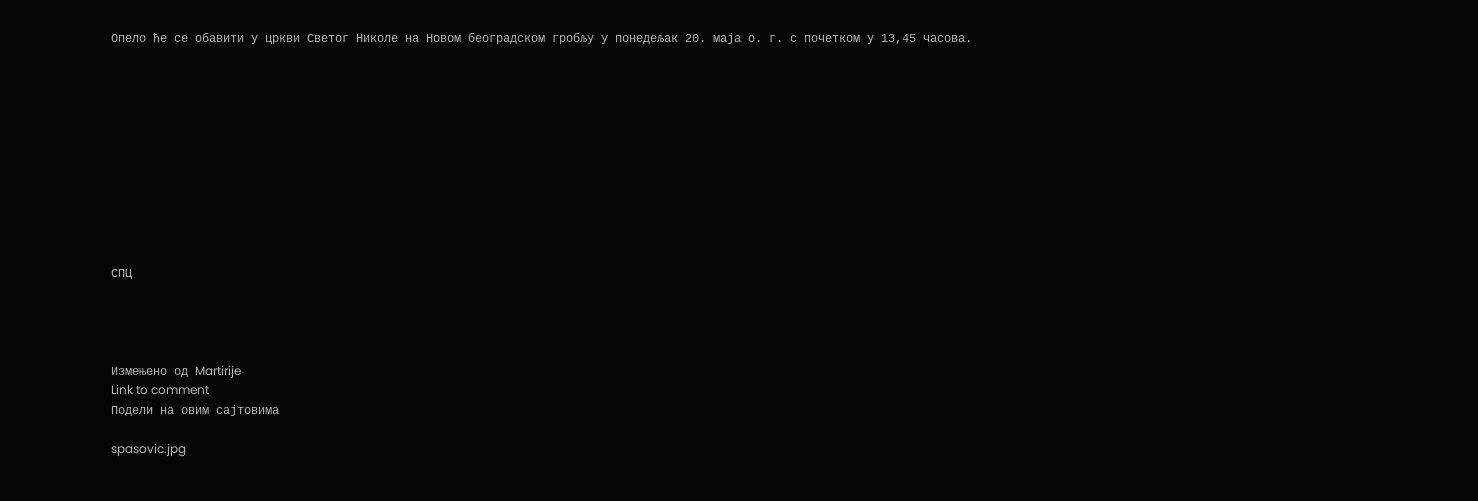Опело ће се обавити у цркви Светог Николе на Новом београдском гробљу у понедељак 20. маја о. г. с почетком у 13,45 часова.











СПЦ




Измењено од Martirije
Link to comment
Подели на овим сајтовима

spasovic.jpg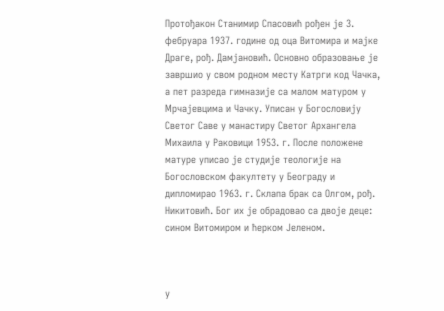Протођакон Станимир Спасовић рођен је 3. фебруара 1937. године од оца Витомира и мајке Драге, рођ. Дамјановић. Основно образовање је завршио у свом родном месту Катрги код Чачка, а пет разреда гимназије са малом матуром у Мрчајевцима и Чачку. Уписан у Богословију Светог Саве у манастиру Светог Архангела Михаила у Раковици 1953. г. После положене матуре уписао је студије теологије на Богословском факултету у Београду и дипломирао 1963. г. Склапа брак са Олгом, рођ. Никитовић. Бог их је обрадовао са двоје деце: сином Витомиром и ћерком Јеленом.



У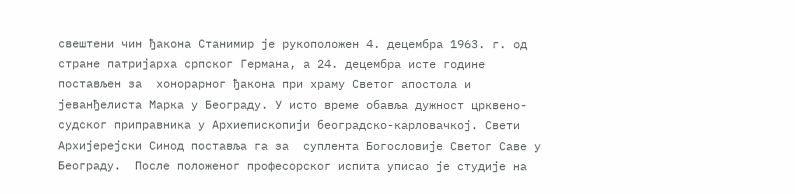свештени чин ђакона Станимир је рукоположен 4. децембра 1963. г. од стране патријарха српског Германа, а 24. децембра исте године постављен за  хонорарног ђакона при храму Светог апостола и јеванђелиста Марка у Београду. У исто време обавља дужност црквено-судског приправника у Архиепископији београдско-карловачкој. Свети Архијерејски Синод поставља га за  суплента Богословије Светог Саве у Београду.  После положеног професорског испита уписао је студије на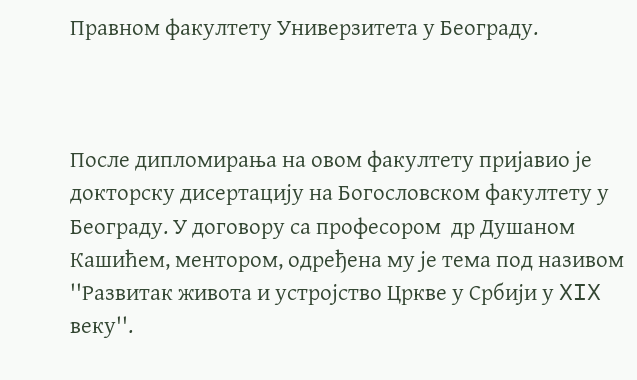Правном факултету Универзитета у Београду.



После дипломирања на овом факултету пријавио је докторску дисертацију на Богословском факултету у Београду. У договору са професором  др Душаном Кашићем, ментором, одређена му је тема под називом ''Развитак живота и устројство Цркве у Србији у XIX веку''.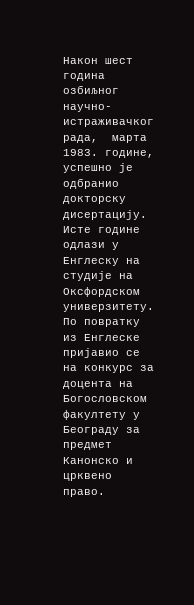Након шест година озбиљног научно-истраживачког рада,  марта 1983. године, успешно је одбранио докторску дисертацију. Исте године одлази у Енглеску на студије на Оксфордском универзитету. По повратку из Енглеске пријавио се на конкурс за доцента на Богословском факултету у Београду за предмет Канонско и црквено право.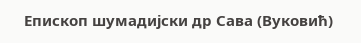Епископ шумадијски др Савa (Вуковић)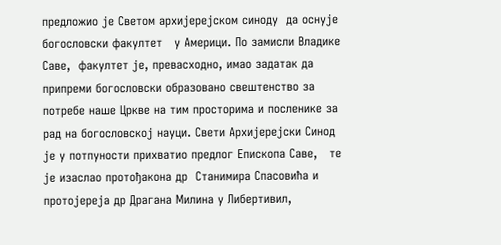предложио је Светом архијерејском синоду  да оснује богословски факултет   у Америци. По замисли Владике Саве,  факултет је, превасходно, имао задатак да припреми богословски образовано свештенство за потребе наше Цркве на тим просторима и посленике за рад на богословској науци. Свети Архијерејски Синод је у потпуности прихватио предлог Епископа Саве,   те је изаслао протођаконa др  Станимира Спасовића и протојереја др Драгана Милина у Либертивил,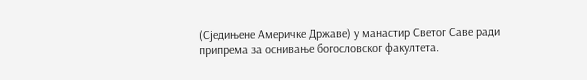(Сједињене Америчке Државе) у манастир Светог Саве ради припрема за оснивање богословског факултета.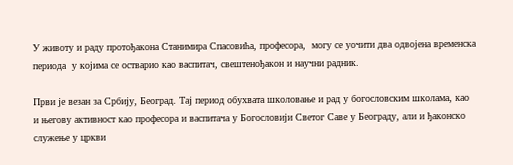У животу и раду протођакона Станимира Спасовића, професора,  могу се уочити два одвојена временска периода  у којима се остварио као васпитач, свештенођакон и научни радник.

Први је везан за Србију, Београд. Тај период обухвата школовање и рад у богословским школама, као и његову активност као професора и васпитача у Богословији Светог Саве у Београду, али и ђаконско служење у цркви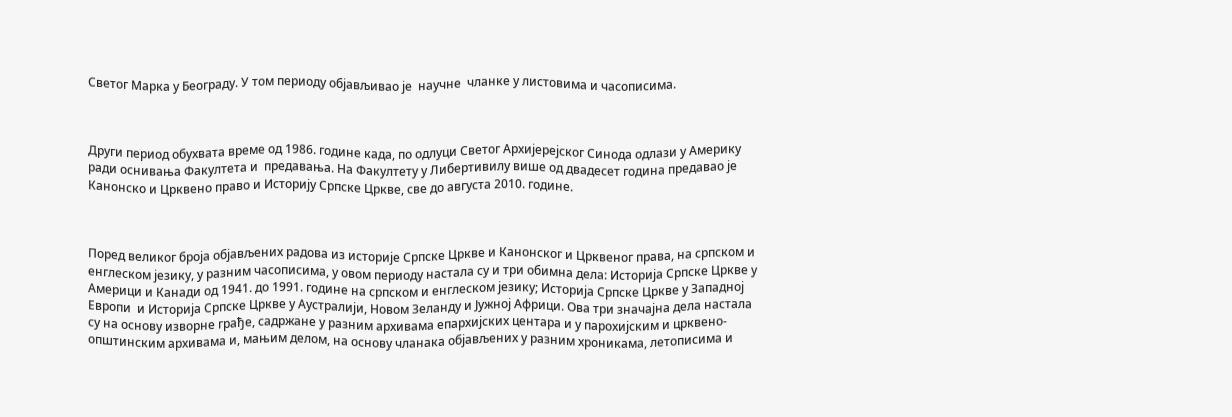Светог Марка у Београду. У том периоду објављивао је  научне  чланке у листовима и часописима.



Други период обухвата време од 1986. године када, по одлуци Светог Архијерејског Синода одлази у Америку ради оснивања Факултета и  предавања. На Факултету у Либертивилу више од двадесет година предавао је Канонско и Црквено право и Историју Српске Цркве, све до августа 2010. године.



Поред великог броја објављених радова из историје Српске Цркве и Канонског и Црквеног права, на српском и енглеском језику, у разним часописима, у овом периоду настала су и три обимна дела: Историја Српске Цркве у Америци и Канади од 1941. до 1991. године на српском и енглеском језику; Историја Српске Цркве у Западној Европи  и Историја Српске Цркве у Аустралији, Новом Зеланду и Јужној Африци. Oва три значајна дела настала су на основу изворне грађе, садржане у разним архивама епархијских центара и у парохијским и црквено-општинским архивама и, мањим делом, на основу чланака објављених у разним хроникама, летописима и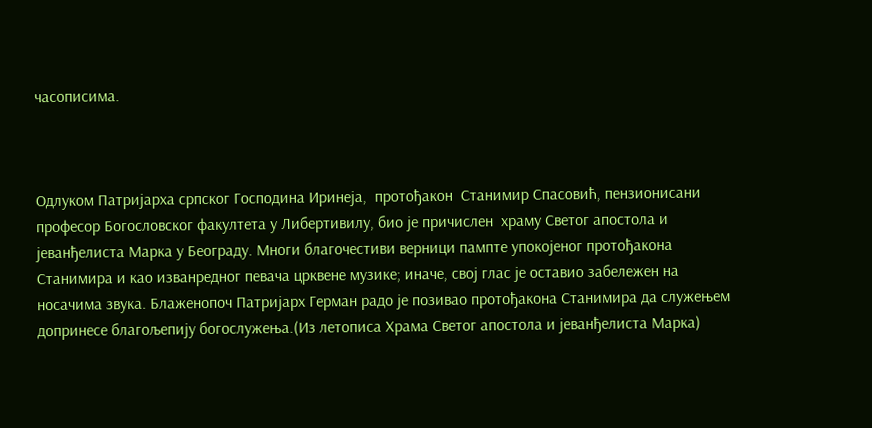часописима.



Одлуком Патријарха српског Господина Иринеја,  протођакон  Станимир Спасовић, пензионисани професор Богословског факултета у Либертивилу, био је причислен  храму Светог апостола и јеванђелиста Марка у Београду. Многи благочестиви верници пампте упокојеног протођакона Станимира и као изванредног певача црквене музике; иначе, свој глас је оставио забележен на носачима звука. Блаженопоч Патријарх Герман радо је позивао протођакона Станимира да служењем допринесе благољепију богослужења.(Из летописа Храма Светог апостола и јеванђелиста Марка)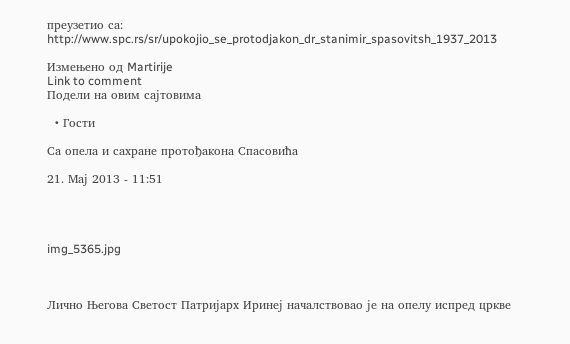преузетио са: http://www.spc.rs/sr/upokojio_se_protodjakon_dr_stanimir_spasovitsh_1937_2013

Измењено од Martirije
Link to comment
Подели на овим сајтовима

  • Гости

Са опела и сахране протођакона Спасовића

21. Мај 2013 - 11:51




img_5365.jpg



Лично Његова Светост Патријарх Иринеј началствовао је на опелу испред цркве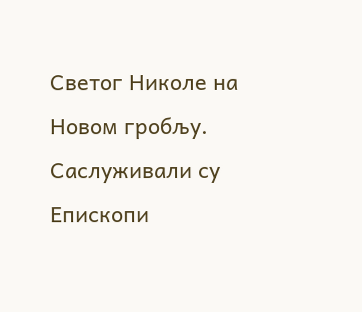Светог Николе на Новом гробљу. Саслуживали су Епископи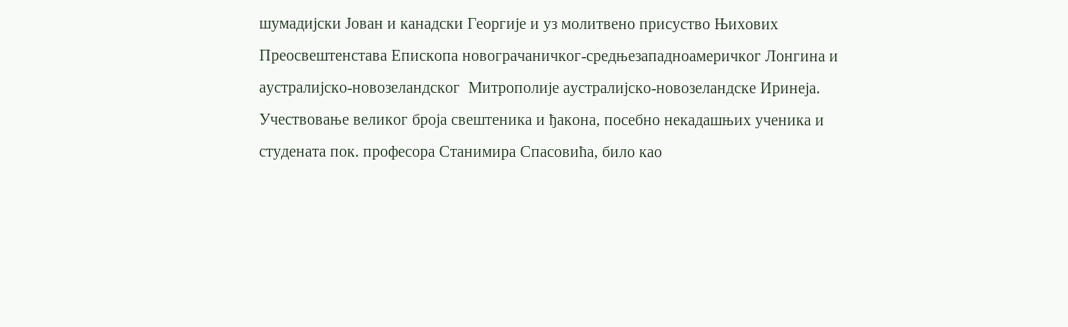шумадијски Јован и канадски Георгије и уз молитвено присуство Њихових Преосвештенстава Епископа новограчаничког-средњезападноамеричког Лонгина и аустралијско-новозеландског  Митрополије аустралијско-новозеландске Иринеја. Учествовање великог броја свештеника и ђакона, посебно некадашњих ученика и студената пок. професора Станимира Спасовића, било као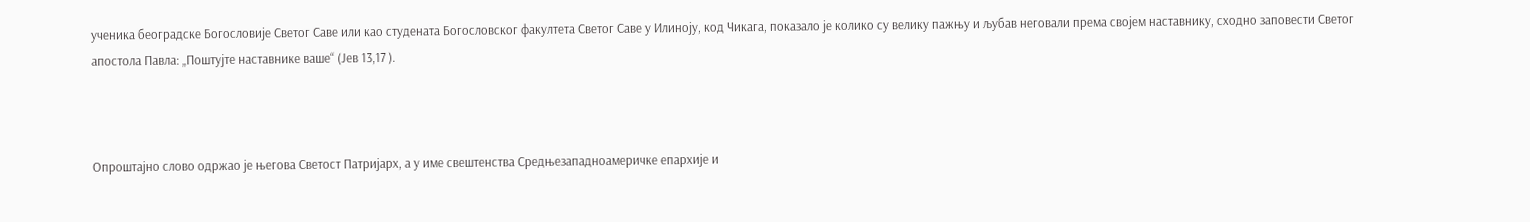ученика београдске Богословије Светог Саве или као студената Богословског факултета Светог Саве у Илиноју, код Чикага, показало је колико су велику пажњу и љубав неговали према својем наставнику, сходно заповести Светог апостола Павла: „Поштујте наставнике ваше“ (Јев 13,17 ).



Опроштајно слово одржао је његова Светост Патријарх, а у име свештенства Средњезападноамеричке епархије и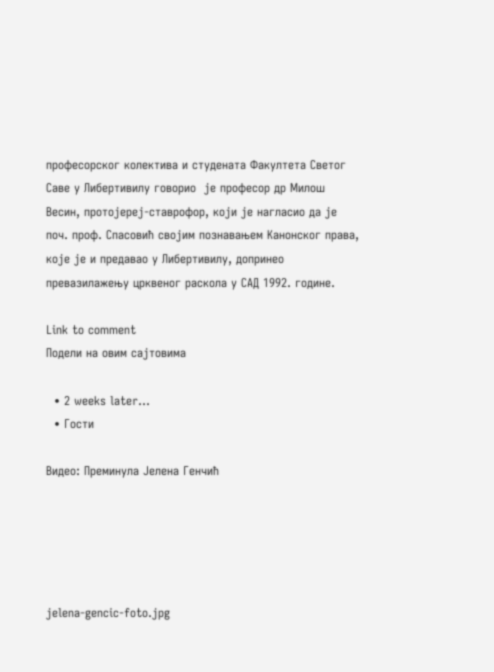професорског колектива и студената Факултета Светог Саве у Либертивилу говорио  је професор др Милош Весин, протојереј-ставрофор, који је нагласио да је поч. проф. Спасовић својим познавањем Канонског права, које је и предавао у Либертивилу, допринео превазилажењу црквеног раскола у САД 1992. године.

Link to comment
Подели на овим сајтовима

  • 2 weeks later...
  • Гости

Видео: Преминула Јелена Генчић





jelena-gencic-foto.jpg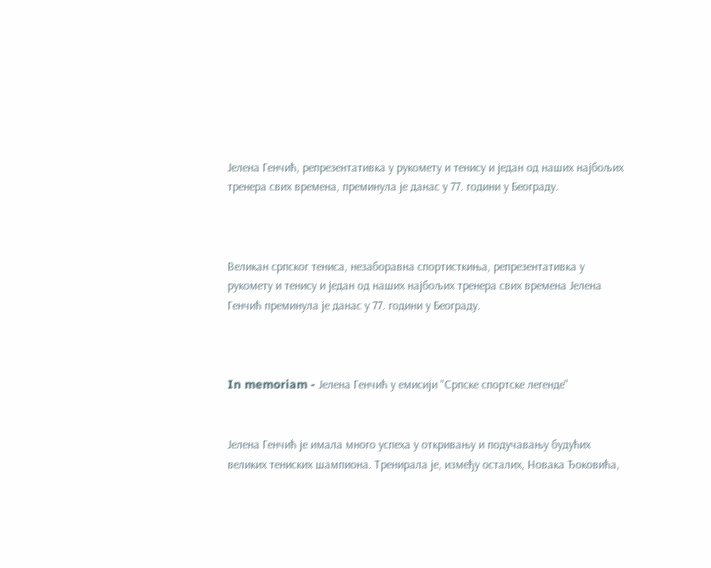Јелена Генчић, репрезентативка у рукомету и тенису и један од наших најбољих тренера свих времена, преминула је данас у 77. години у Београду.



Великан српског тениса, незаборавнa спортисткиња, репрезентативка у рукомету и тенису и један од наших најбољих тренера свих времена Јелена Генчић преминула је данас у 77. години у Београду.



In memoriam - Јелена Генчић у емисији "Српске спортске легенде"


Јелена Генчић је имала много успеха у откривању и подучавању будућих великих тениских шампиона. Тренирала је, између осталих, Новака Ђоковића,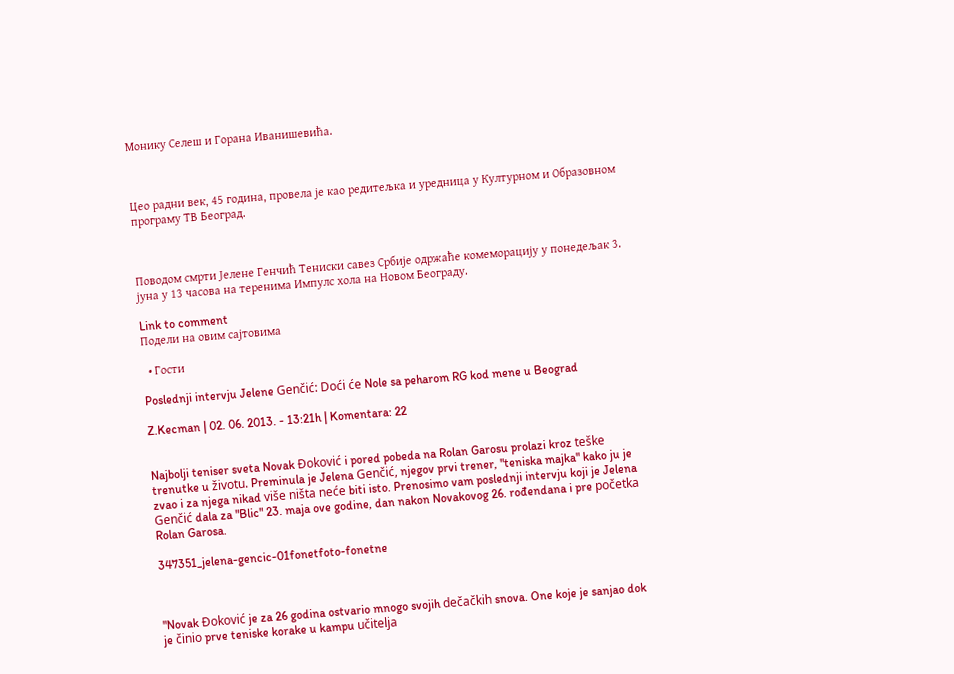Монику Селеш и Горана Иванишевића.



Цео радни век, 45 година, провела је као редитељка и уредница у Културном и Образовном програму ТВ Београд.



Поводом смрти Јелене Генчић Тениски савез Србије одржаће комеморацију у понедељак 3. јуна у 13 часова на теренима Импулс хола на Новом Београду.

Link to comment
Подели на овим сајтовима

  • Гости

Poslednji intervju Jelene Genčić: Doći će Nole sa peharom RG kod mene u Beograd

Z.Kecman | 02. 06. 2013. - 13:21h | Komentara: 22


Najbolji teniser sveta Novak Đoković i pored pobeda na Rolan Garosu prolazi kroz teške trenutke u životu. Preminula je Jelena Genčić, njegov prvi trener, "teniska majka" kako ju je zvao i za njega nikad više ništa neće biti isto. Prenosimo vam poslednji intervju koji je Jelena Genčić dala za "Blic" 23. maja ove godine, dan nakon Novakovog 26. rođendana i pre početka Rolan Garosa.

347351_jelena-gencic-01fonetfoto-fonetne



"Novak Đoković je za 26 godina ostvario mnogo svojih dečačkih snova. One koje je sanjao dok je činio prve teniske korake u kampu učitelja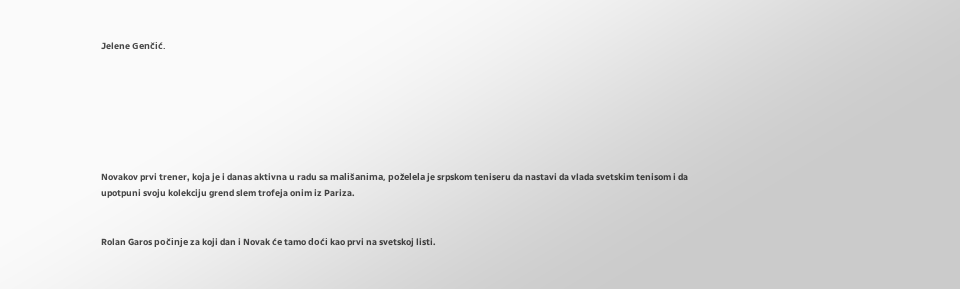Jelene Genčić.







Novakov prvi trener, koja je i danas aktivna u radu sa mališanima, poželela je srpskom teniseru da nastavi da vlada svetskim tenisom i da upotpuni svoju kolekciju grend slem trofeja onim iz Pariza.


Rolan Garos počinje za koji dan i Novak će tamo doći kao prvi na svetskoj listi.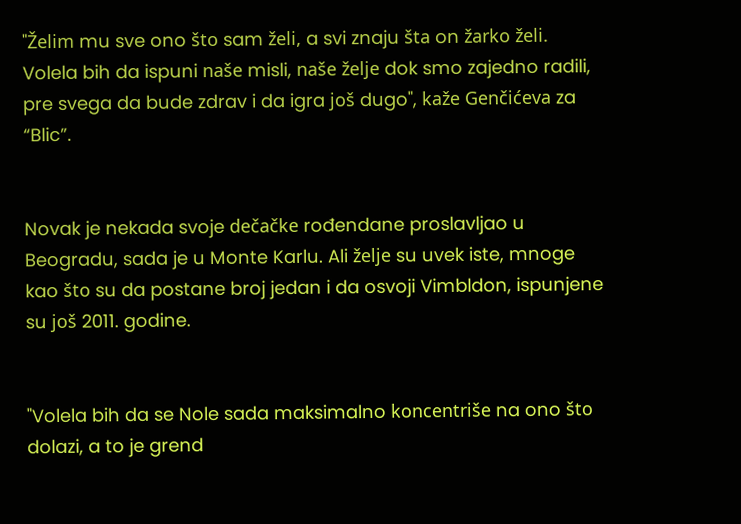"Želim mu sve ono što sam želi, a svi znaju šta on žarko želi. Volela bih da ispuni naše misli, naše želje dok smo zajedno radili, pre svega da bude zdrav i da igra još dugo", kaže Genčićeva za “Blic”.


Novak je nekada svoje dečačke rođendane proslavljao u Beogradu, sada je u Monte Karlu. Ali želje su uvek iste, mnoge kao što su da postane broj jedan i da osvoji Vimbldon, ispunjene su još 2011. godine.


"Volela bih da se Nole sada maksimalno koncentriše na ono što dolazi, a to je grend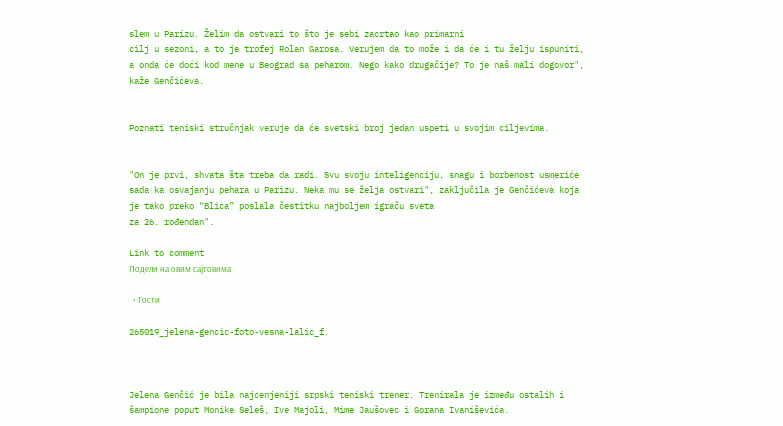slem u Parizu. Želim da ostvari to što je sebi zacrtao kao primarni
cilj u sezoni, a to je trofej Rolan Garosa. Verujem da to može i da će i tu želju ispuniti, a onda će doći kod mene u Beograd sa peharom. Nego kako drugačije? To je naš mali dogovor", kaže Genčićeva.


Poznati teniski stručnjak veruje da će svetski broj jedan uspeti u svojim ciljevima.


"On je prvi, shvata šta treba da radi. Svu svoju inteligenciju, snagu i borbenost usmeriće sada ka osvajanju pehara u Parizu. Neka mu se želja ostvari", zaključila je Genčićeva koja je tako preko “Blica” poslala čestitku najboljem igraču sveta
za 26. rođendan".

Link to comment
Подели на овим сајтовима

  • Гости

265019_jelena-gencic-foto-vesna-lalic_f.



Jelena Genčić je bila najcenjeniji srpski teniski trener. Trenirala je između ostalih i šampione poput Monike Seleš, Ive Majoli, Mime Jaušovec i Gorana Ivaniševića.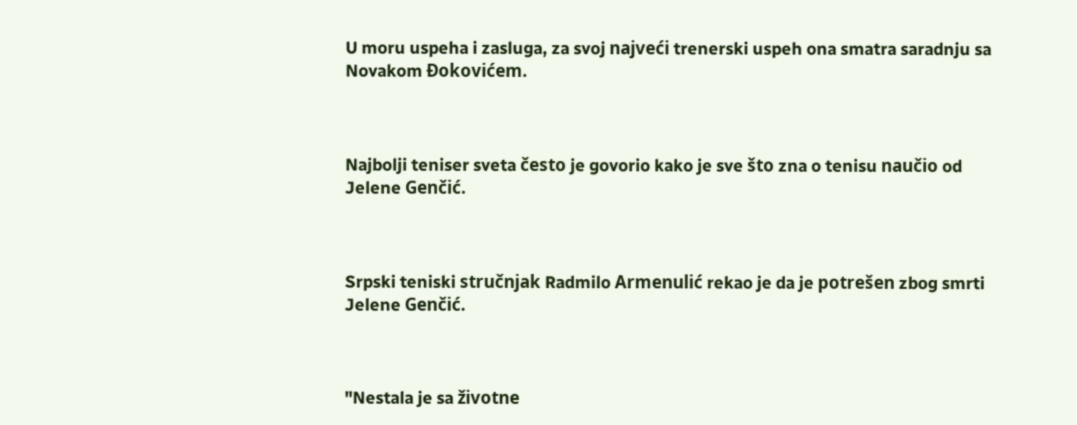U moru uspeha i zasluga, za svoj najveći trenerski uspeh ona smatra saradnju sa Novakom Đokovićem.



Najbolji teniser sveta često je govorio kako je sve što zna o tenisu naučio od Jelene Genčić.



Srpski teniski stručnjak Radmilo Armenulić rekao je da je potrešen zbog smrti Jelene Genčić.



"Nestala je sa životne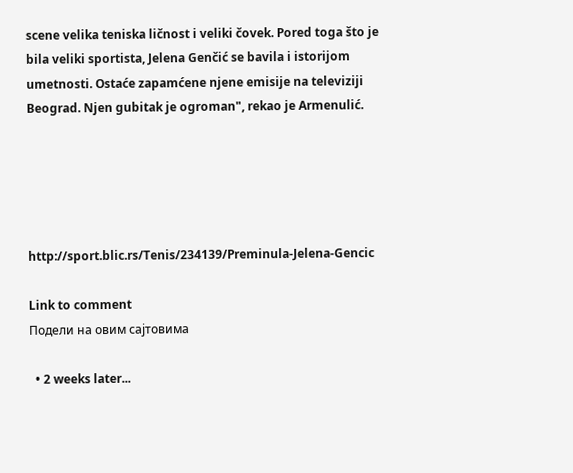scene velika teniska ličnost i veliki čovek. Pored toga što je bila veliki sportista, Jelena Genčić se bavila i istorijom umetnosti. Ostaće zapamćene njene emisije na televiziji Beograd. Njen gubitak je ogroman", rekao je Armenulić.





http://sport.blic.rs/Tenis/234139/Preminula-Jelena-Gencic

Link to comment
Подели на овим сајтовима

  • 2 weeks later...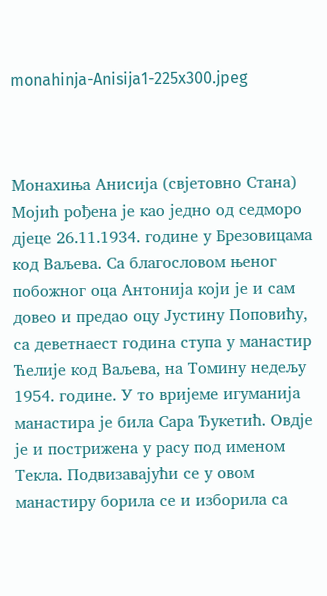monahinja-Anisija1-225x300.jpeg



Монахиња Анисија (свјетовно Стана) Мојић рођена је као једно од седморо дјеце 26.11.1934. године у Брезовицама код Ваљева. Са благословом њеног побожног оца Антонија који је и сам довео и предао оцу Јустину Поповићу, са деветнаест година ступа у манастир Ћелије код Ваљева, на Томину недељу 1954. године. У то вријеме игуманија манастира је била Сара Ђукетић. Овдје је и пострижена у расу под именом Текла. Подвизавајући се у овом манастиру борила се и изборила са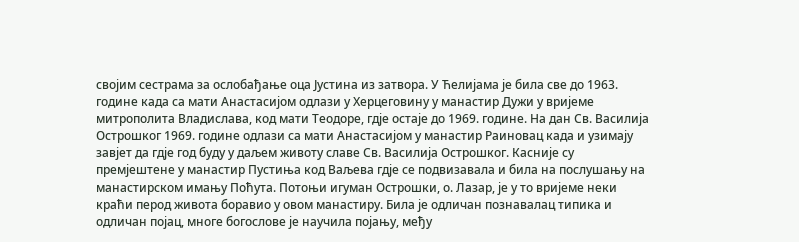својим сестрама за ослобађање оца Јустина из затвора. У Ћелијама је била све до 1963. године када са мати Анастасијом одлази у Херцеговину у манастир Дужи у вријеме митрополита Владислава, код мати Теодоре, гдје остаје до 1969. године. На дан Св. Василија Острошког 1969. године одлази са мати Анастасијом у манастир Раиновац када и узимају завјет да гдје год буду у даљем животу славе Св. Василија Острошког. Касније су премјештене у манастир Пустиња код Ваљева гдје се подвизавала и била на послушању на манaстирском имању Поћута. Потоњи игуман Острошки, о. Лазар, је у то вријеме неки краћи перод живота боравио у овом манастиру. Била је одличан познавалац типика и одличан појац, многе богослове је научила појању, међу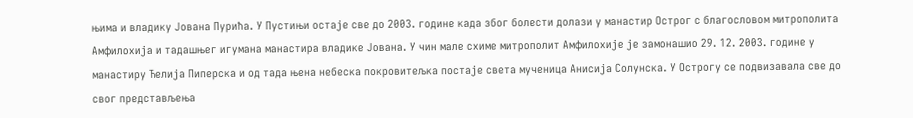њима и владику Јована Пурића. У Пустињи остаје све до 2003. године када због болести долази у манастир Острог с благословом митрополита Амфилохија и тадашњег игумана манастира владике Јована. У чин мале схиме митрополит Амфилохије је замонашио 29. 12. 2003. године у манастиру Ћелија Пиперска и од тада њена небеска покровитељка постаје света мученица Анисија Солунска. У Острогу се подвизавала све до свог представљења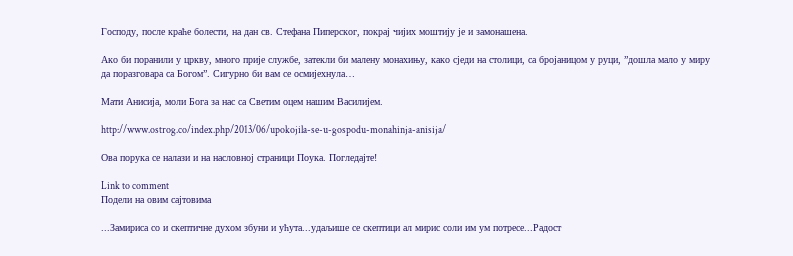Господу, после краће болести, на дан св. Стефана Пиперског, покрај чијих моштију је и замонашена.

Ако би поранили у цркву, много прије службе, затекли би малену монахињу, како сједи на столици, са бројаницом у руци, ”дошла мало у миру да поразговара са Богом”. Сигурно би вам се осмијехнула…

Мати Анисија, моли Бога за нас са Светим оцем нашим Василијем.

http://www.ostrog.co/index.php/2013/06/upokojila-se-u-gospodu-monahinja-anisija/

Ова порука се налази и на насловној страници Поука. Погледајте!

Link to comment
Подели на овим сајтовима

...Замириса со и скептичне духом збуни и ућута...удаљише се скептици ал мирис соли им ум потресе...Радост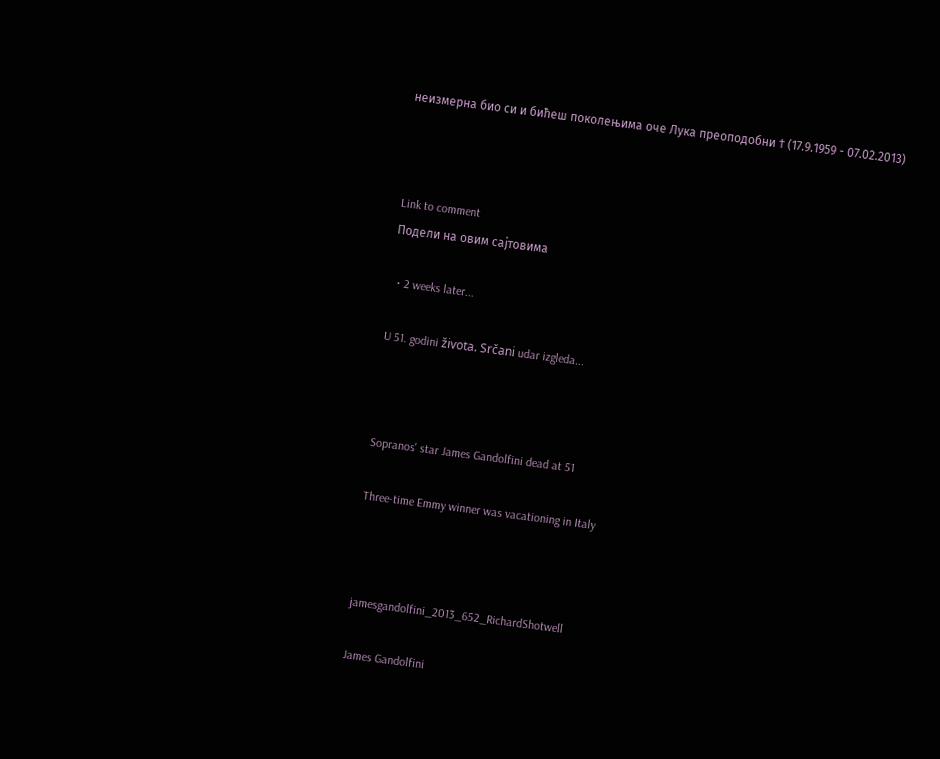неизмерна био си и бићеш поколењима оче Лука преоподобни † (17.9.1959 - 07.02.2013)



Link to comment
Подели на овим сајтовима

  • 2 weeks later...

U 51. godini života. Srčani udar izgleda...



Sopranos' star James Gandolfini dead at 51

Three-time Emmy winner was vacationing in Italy



jamesgandolfini_2013_652_RichardShotwell

James Gandolfini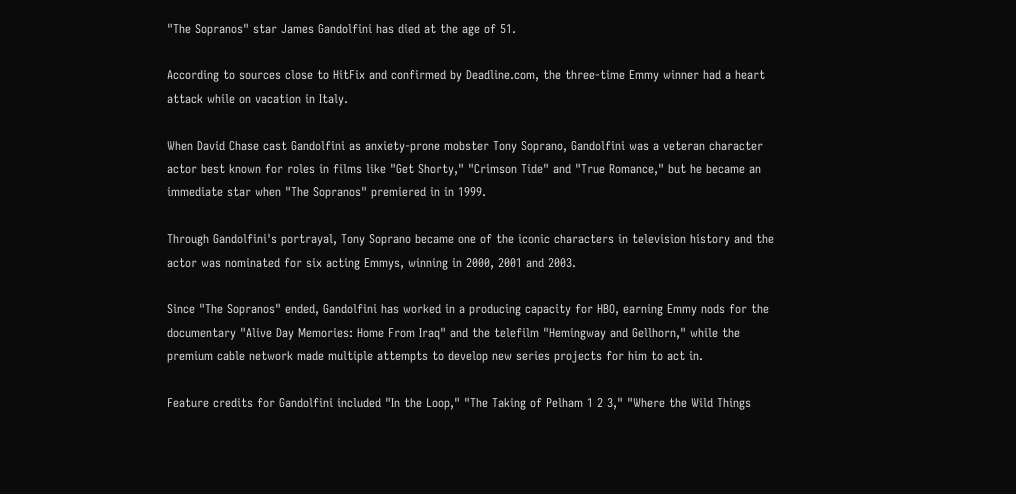"The Sopranos" star James Gandolfini has died at the age of 51.

According to sources close to HitFix and confirmed by Deadline.com, the three-time Emmy winner had a heart attack while on vacation in Italy.

When David Chase cast Gandolfini as anxiety-prone mobster Tony Soprano, Gandolfini was a veteran character actor best known for roles in films like "Get Shorty," "Crimson Tide" and "True Romance," but he became an immediate star when "The Sopranos" premiered in in 1999.

Through Gandolfini's portrayal, Tony Soprano became one of the iconic characters in television history and the actor was nominated for six acting Emmys, winning in 2000, 2001 and 2003.

Since "The Sopranos" ended, Gandolfini has worked in a producing capacity for HBO, earning Emmy nods for the documentary "Alive Day Memories: Home From Iraq" and the telefilm "Hemingway and Gellhorn," while the premium cable network made multiple attempts to develop new series projects for him to act in.

Feature credits for Gandolfini included "In the Loop," "The Taking of Pelham 1 2 3," "Where the Wild Things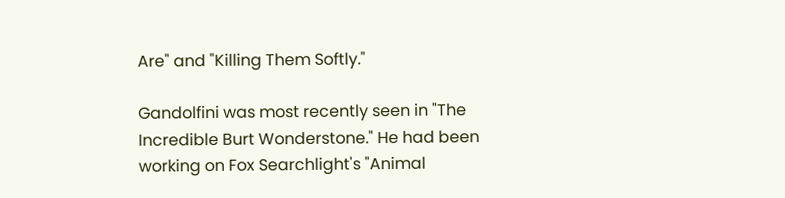Are" and "Killing Them Softly."

Gandolfini was most recently seen in "The Incredible Burt Wonderstone." He had been working on Fox Searchlight's "Animal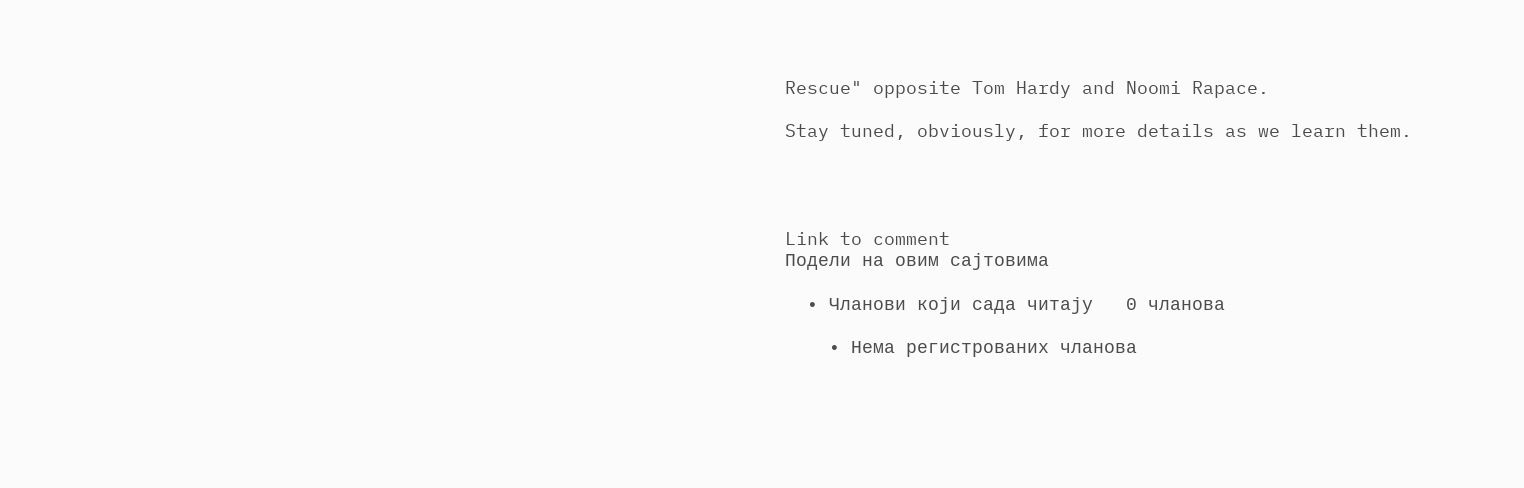Rescue" opposite Tom Hardy and Noomi Rapace.

Stay tuned, obviously, for more details as we learn them.




Link to comment
Подели на овим сајтовима

  • Чланови који сада читају   0 чланова

    • Нема регистрованих чланова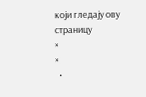који гледају ову страницу
×
×
  •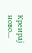Креирај ново...